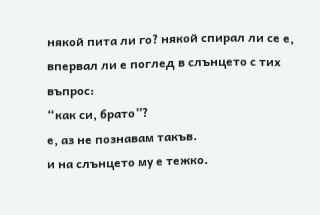някой пита ли го? някой спирал ли се е, впервал ли е поглед в слънцето с тих въпрос:
“как си, брато”?
е, аз не познавам такъв.
и на слънцето му е тежко.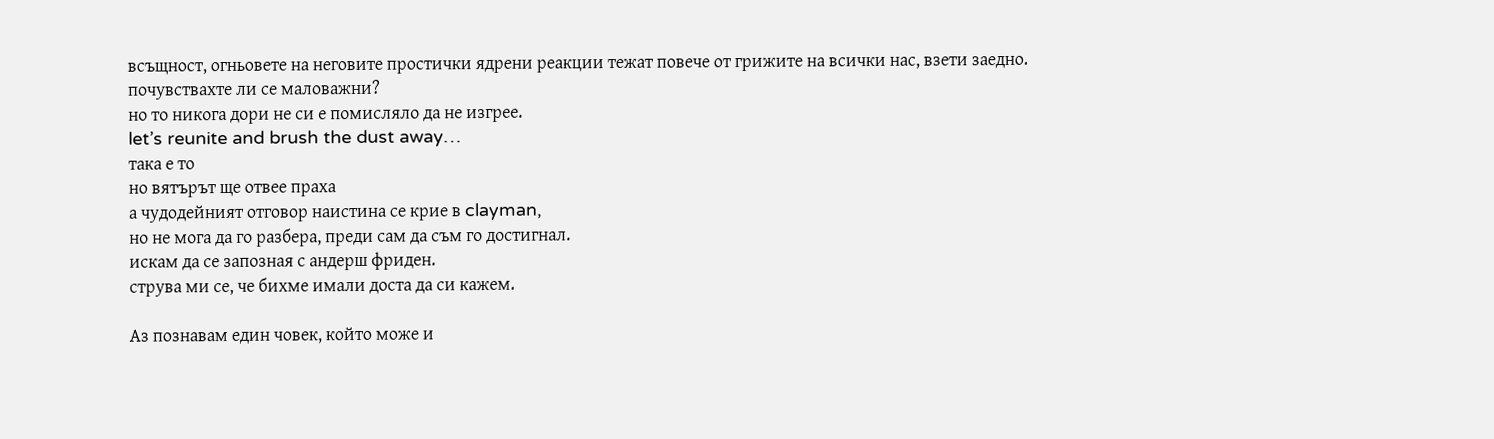всъщност, огньовете на неговите простички ядрени реакции тежат повече от грижите на всички нас, взети заедно.
почувствахте ли се маловажни?
но то никога дори не си е помисляло да не изгрее.
let’s reunite and brush the dust away…
така е то
но вятърът ще отвее праха
а чудодейният отговор наистина се крие в clayman,
но не мога да го разбера, преди сам да съм го достигнал.
искам да се запозная с андерш фриден.
струва ми се, че бихме имали доста да си кажем.

Аз познавам един човек, който може и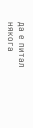да е питал някога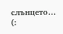слънцето… (: